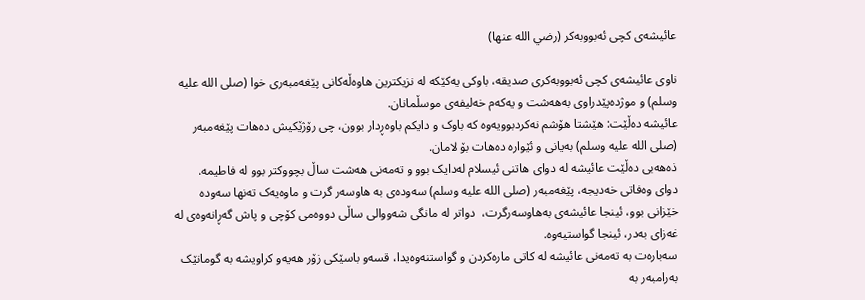عائیشەی کچی ئەبووبەکر (رضي الله عنها)

ناوى عائیشەی کچی ئەبووبەکری صدیقە، باوکى یەکێکە لە نزیکترین هاوەڵەکانى پێغەمبەرى خوا (صلى الله عليە وسلم) و موژدەپێدراوى بەهەشت و یەکەم خەلیفەى موسڵمانان.
عائیشە دەڵێت: هێشتا هۆشم نەکردبوویەوە کە باوک و دایکم باوەڕدار بوون، چی رۆژێکیش دەهات پێغەمبەر (صلى الله عليە وسلم) بەیانى و ئێوارە دەهات بۆ لامان.
ذەهەبی دەڵێت عائیشە لە دواى هاتنى ئیسلام لەدایک بوو و تەمەنى هەشت ساڵ بچووکتر بوو لە فاطيمه.
دواى وەفاتى خەدیجە، پێغەمبەر (صلى الله عليە وسلم) سەودەى بە هاوسەر گرت و ماوەیەک تەنها سەودە خێزانى بوو، ئینجا عائیشەی بەهاوسەرگرت،  دواتر لە مانگى شەووالى ساڵی دووەمى کۆچی و پاش گەڕانەوەى لە غەزاى بەدر، ئینجا گواستیەوە.
سەبارەت بە تەمەنى عائیشە لە کاتى مارەکردن و گواستنەوەیدا، قسەو باسێکی زۆر هەیەو کراویشە بە گومانێک بەرامبەر بە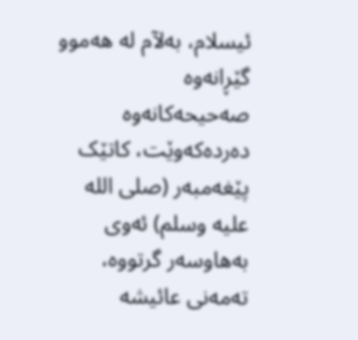ئیسلام، بەلآم لە هەموو گێڕانەوە صەحیحەکانەوە دەردەکەوێت، کاتێک پێغەمبەر (صلى الله عليە وسلم) ئەوی بەهاوسەر گرتووە، تەمەنى عائیشە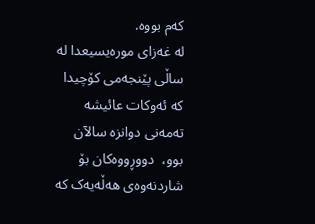کەم بووە.
لە غەزاى مورەیسیعدا لە ساڵی پێنجەمى کۆچیدا کە ئەوکات عائیشە تەمەنى دوانزە سالآن بوو،  دووڕووەکان بۆ شاردنەوەى هەڵەیەک کە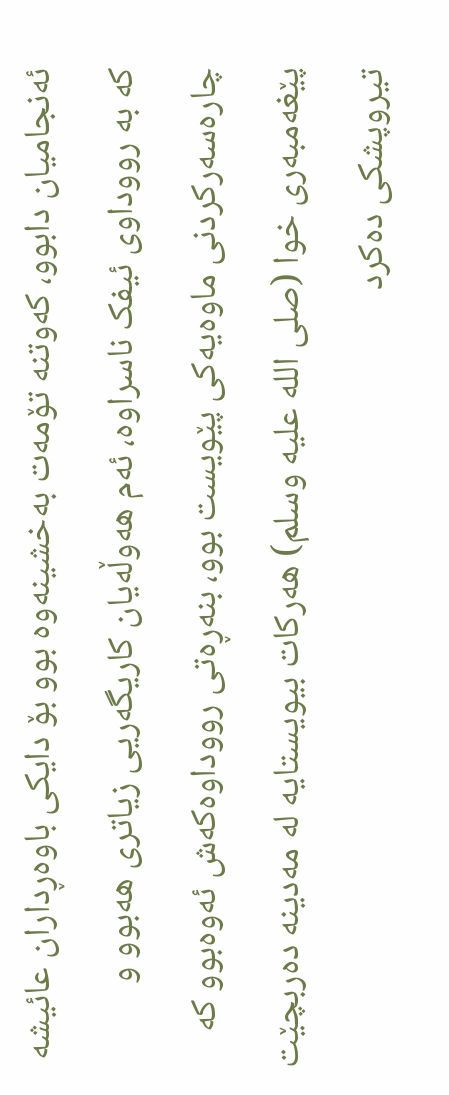ئەنجامیان دابوو، کەوتنە تۆمەت بەخشینەوە بوو بۆ دایکی باوەڕداران عائیشە کە بە رووداوی ئیفک ناسراوە، ئەم هەوڵەیان کاریگەریی زیاتری هەبوو و چارەسەرکردنی ماوەیەکی پێویست بوو، بنەڕەتی رووداوەکەش ئەوەبوو کە پێغەمبەری خوا (صلى الله عليە وسلم) هەرکات بیویستایە لە مەدینە دەربچێت تیروپشکی دەکرد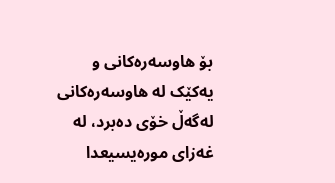بۆ هاوسەرەکانى و یەکێک لە هاوسەرەکانى لەگەڵ خۆی دەبرد، لە غەزاى مورەیسیعدا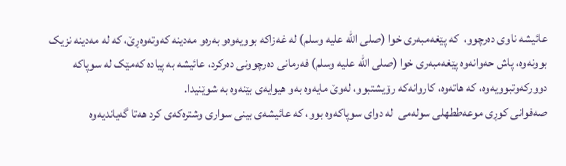عائیشە ناوى دەرچوو،  کە پێغەمبەری خوا (صلى الله عليە وسلم) لە غەزاکە بوویەوەو بەرەو مەدینە کەوتەوەڕێ، کە لە مەدینە نزیک بوونەوە، پاش حەوانەوە پێغەمبەری خوا (صلى الله عليە وسلم) فەرمانى دەرچوونى دەرکرد، عائیشە بە پیادە کەمێک لە سوپاکە دوورکەوتبوویەوە، کە هاتەوە، کاروانەکە رۆیشتبوو، لەوێ مایەوە بەو هیوایەی بێنەوە بە شوێنیدا.
صەفوانى کوڕی موعەططهلى سولەمى  لە دواى سوپاکەوە بوو، کە عائیشەی بینی سواری وشترەکەی کرد هەتا گەیاندیەوە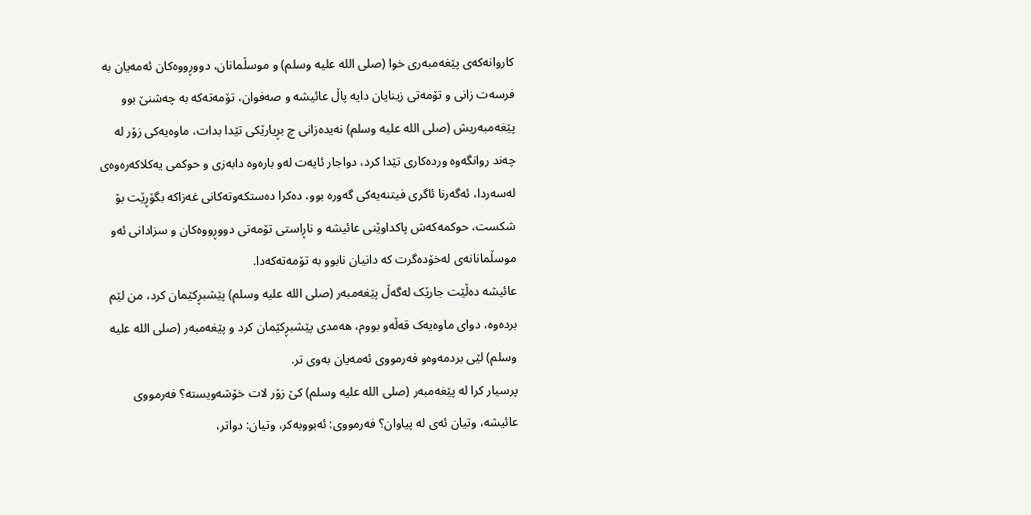کاروانەکەی پێغەمبەری خوا (صلى الله عليە وسلم) و موسڵمانان، دووڕووەکان ئەمەیان بە فرسەت زانی و تۆمەتی زینایان دایە پاڵ عائیشە و صەفوان، تۆمەتەکە بە چەشنێ بوو پێغەمبەریش (صلى الله عليە وسلم) نەیدەزانى چ بڕیارێکی تێدا بدات، ماوەیەکی زۆر لە چەند روانگەوە وردەکاری تێدا کرد، دواجار ئایەت لەو بارەوە دابەزی و حوکمی یەکلاکەرەوەی لەسەردا، ئەگەرنا ئاگری فیتنەیەکی گەورە بوو، دەکرا دەستکەوتەکانى غەزاکە بگۆڕێت بۆ شکست، حوکمەکەش پاکداوێنی عائیشە و ناڕاستی تۆمەتی دووڕووەکان و سزادانى ئەو موسڵمانانەى لەخۆدەگرت کە دانیان نابوو بە تۆمەتەکەدا.
عائیشە دەڵێت جارێک لەگەڵ پێغەمبەر (صلى الله عليە وسلم) پێشبڕکێمان کرد، من لێم بردەوە، دواى ماوەیەک قەڵەو بووم، هەمدى پێشبڕکێمان کرد و پێغەمبەر (صلى الله عليە وسلم) لێی بردمەوەو فەرمووى ئەمەیان بەوى تر.
پرسیار کرا لە پێغەمبەر (صلى الله عليە وسلم) کێ زۆر لات خۆشەویستە؟ فەرمووى عائیشە، وتیان ئەی لە پیاوان؟ فەرمووى: ئەبووبەکر، وتیان: دواتر،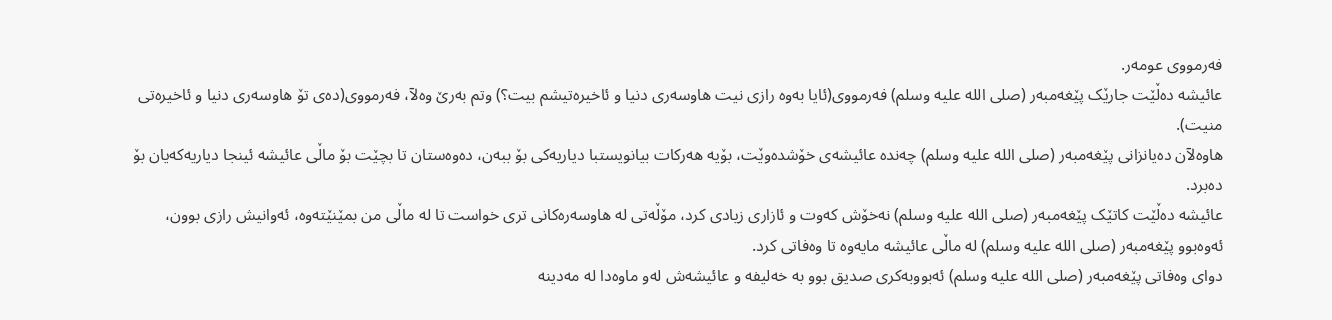فەرمووى عومەر.
عائیشە دەڵێت جارێک پێغەمبەر (صلى الله عليە وسلم) فەرمووى(ئایا بەوە رازى نیت هاوسەرى دنیا و ئاخیرەتیشم بیت؟) وتم بەرێ وەلآ، فەرمووى(دەى تۆ هاوسەری دنیا و ئاخیرەتی منیت).
هاوەلآن دەیانزانى پێغەمبەر (صلى الله عليە وسلم) چەندە عائیشەی خۆشدەوێت، بۆیە هەرکات بیانویستبا دیاریەکى بۆ ببەن، دەوەستان تا بچێت بۆ ماڵی عائیشە ئینجا دیاریەکەیان بۆ دەبرد.
عائیشە دەڵێت کاتێک پێغەمبەر (صلى الله عليە وسلم) نەخۆش کەوت و ئازارى زیادى کرد، مۆڵەتى لە هاوسەرەکانى تری خواست تا لە ماڵی من بمێنێتەوە، ئەوانیش رازى بوون،  ئەوەبوو پێغەمبەر (صلى الله عليە وسلم) لە ماڵی عائیشە مایەوە تا وەفاتى کرد.
دواى وەفاتى پێغەمبەر (صلى الله عليە وسلم) ئەبووبەکری صدیق بوو بە خەلیفە و عائیشەش لەو ماوەدا لە مەدینە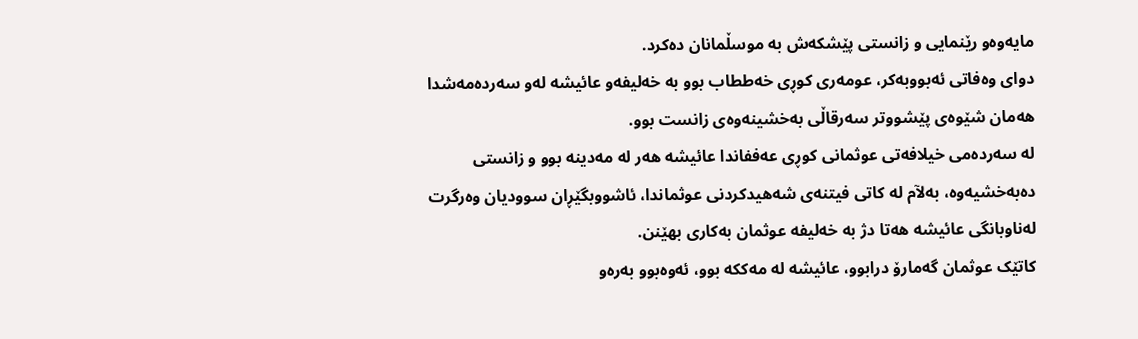مایەوەو رێنمایی و زانستی پێشکەش بە موسڵمانان دەکرد.
دواى وەفاتى ئەبووبەکر، عومەرى کوڕی خەططاب بوو بە خەلیفەو عائیشە لەو سەردەمەشدا هەمان شێوەی پێشووتر سەرقاڵی بەخشینەوەى زانست بوو.
لە سەردەمى خیلافەتى عوثمانى کوڕی عەففاندا عائیشە هەر لە مەدینە بوو و زانستی دەبەخشیەوە، بەلآم لە کاتى فیتنەى شەهیدکردنى عوثماندا، ئاشووبگێڕان سوودیان وەرگرت لەناوبانگى عائیشە هەتا دژ بە خەلیفە عوثمان بەکارى بهێنن.
کاتێک عوثمان گەمارۆ درابوو، عائیشە لە مەککە بوو، ئەوەبوو بەرەو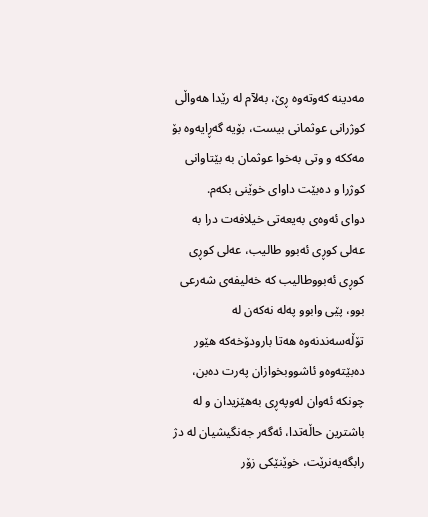مەدینە کەوتەوە ڕێ، بەلآم لە رێدا هەواڵی کوژرانى عوثمانى بیست، بۆیە گەڕایەوە بۆ مەککە و وتى بەخوا عوثمان بە بێتاوانى کوژرا و دەبێت داواى خوێنی بکەم.
دواى ئەوەى بەیعەتى خیلافەت درا بە عەلى کوڕی ئەبوو طالیب، عەلى کوڕی کوڕی ئەبووطالیب کە خەلیفەى شەرعی بوو، پێی وابوو پەلە نەکەن لە تۆڵەسەندنەوە هەتا بارودۆخەکە هێور دەبێتەوەو ئاشووبخوازان پەرت دەبن، چونکە ئەوان لەوپەڕی بەهێزیدان و لە باشترین حاڵەتدا، ئەگەر جەنگیشیان لە دژ رابگەیەنرێت، خوێنێکی زۆر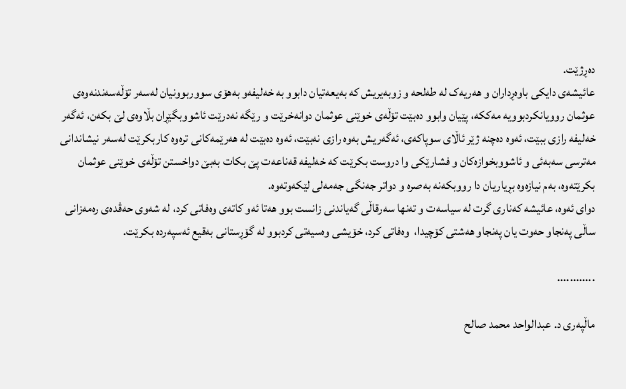دەڕژێت.
عائیشەی دایکی باوەڕداران و هەریەک لە طەلحە و زوبەیریش کە بەیعەتیان دابوو بە خەلیفەو بەهۆی سووربوونیان لەسەر تۆڵەسەندنەوەى عوثمان روویانکردبوویە مەککە، پێیان وابوو دەبێت تۆڵەى خوێنی عوثمان دوانەخرێت و رێگە نەدرێت ئاشووبگێڕان بڵاوەى لێ بکەن، ئەگەر خەلیفە رازى ببێت، ئەوە دەچنە ژێر ئاڵاى سوپاکەى، ئەگەریش بەوە رازى نەبێت، ئەوە دەبێت لە هەرێمەکانى ترەوە کاربکرێت لەسەر نیشاندانى مەترسی سەبەئی و ئاشووبخوازەکان و فشارێکی وا دروست بکرێت کە خەلیفە قەناعەت پێ بکات بەبێ دواخستن تۆڵەى خوێنی عوثمان بکرێتەوە، بەم نیازەوە بڕیاریان دا رووبکەنە بەصرە و دواتر جەنگى جەمەلى لێکەوتەوە.
دواى ئەوە، عائیشە کەنارى گرت لە سیاسەت و تەنها سەرقاڵی گەیاندنى زانست بوو هەتا ئەو کاتەى وەفاتى کرد، لە شەوى حەڤدەى رەمەزانى ساڵی پەنجاو حەوت یان پەنجاو هەشتی کۆچیدا،  وەفاتى کرد، خۆیشی وەسیەتى کردبوو لە گۆڕستانى بەقیع ئەسپەردە بکرێت.

............

ماڵپەرى د. عبدالواحد محمد صالح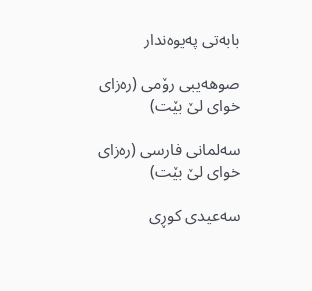بابەتی پەیوەندار

صوهەیبی رۆمی (رەزاى خواى لێ بێت)

سەلمانى فارسی (رەزاى خواى لێ بێت)

سەعیدى کوڕی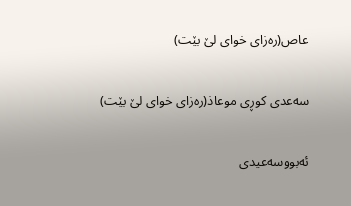عاص(رەزاى خواى لێ بێت)

سەعدى کوڕی موعاذ(رەزاى خواى لێ بێت)

ئەبووسەعیدی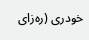خودری (رەزاى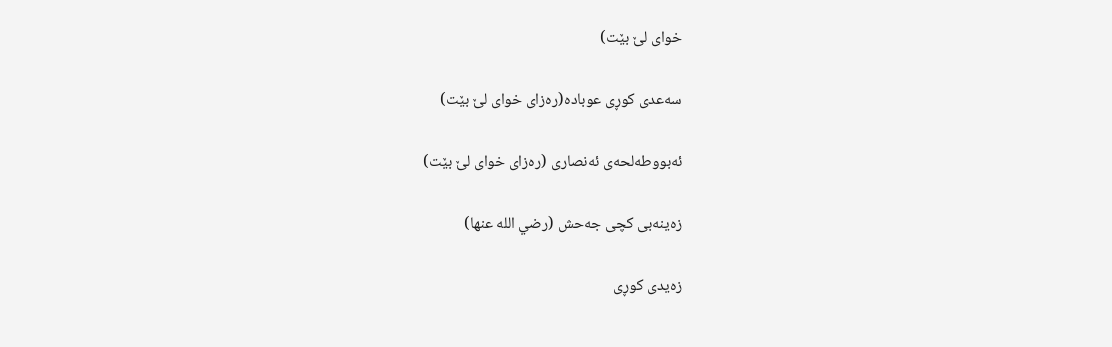خواى لێ بێت)

سەعدى کوڕی عوبادە(رەزاى خواى لێ بێت)

ئەبووطەلحەى ئەنصارى (رەزاى خواى لێ بێت)

زەینەبی کچی جەحش (رضي الله عنها)

زەیدی کوڕی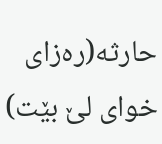حارثه(رەزاى خواى لێ بێت)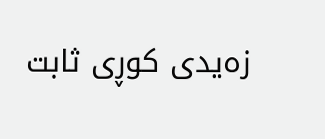زەیدى کوڕی ثابت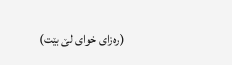(رەزاى خواى لێ بێت)